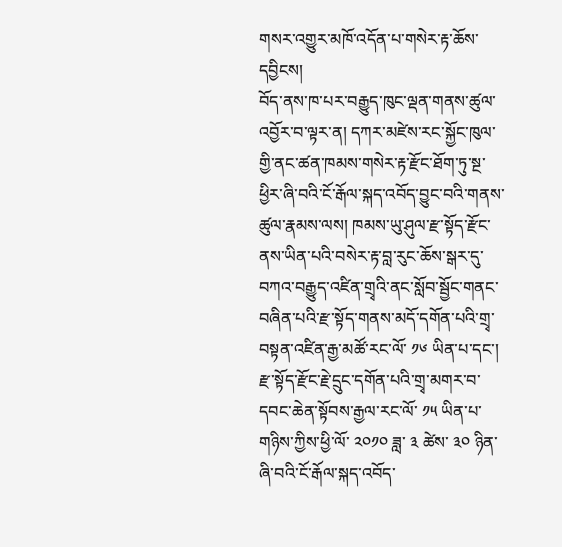གསར་འགྱུར་མཁོ་འདོན་པ་གསེར་རྟ་ཆོས་དབྱིངས།
བོད་ནས་ཁ་པར་བརྒྱུད་ཁུང་ལྡན་གནས་ཚུལ་འབྱོར་བ་ལྟར་ན། དཀར་མཛེས་རང་སྐྱོང་ཁུལ་གྱི་ནང་ཚན་ཁམས་གསེར་རྟ་རྫོང་ཐོག་ཏུ་སྔ་ཕྱིར་ཞི་བའི་ངོ་རྒོལ་སྐད་འབོད་བྱུང་བའི་གནས་ཚུལ་རྣམས་ལས། ཁམས་ཡུ་ཤུལ་རྫ་སྟོད་རྫོང་ནས་ཡིན་པའི་བསེར་རྟ་བླ་རུང་ཆོས་སྒར་དུ་བཀའ་བརྒྱུད་འཛིན་གྲྭའི་ནང་སློབ་སྦྱོང་གནང་བཞིན་པའི་རྫ་སྟོད་གནས་མདོ་དགོན་པའི་གྲྭ་བསྟན་འཛིན་རྒྱ་མཚོ་རང་ལོ་ ༡༦ ཡིན་པ་དང་། རྫ་སྟོད་རྫོང་རྗེ་དྲུང་དགོན་པའི་གྲྭ་མགར་བ་དབང་ཆེན་སྟོབས་རྒྱལ་རང་ལོ་ ༡༥ ཡིན་པ་གཉིས་ཀྱིས་ཕྱི་ལོ་ ༢༠༡༠ ཟླ་ ༣ ཚེས་ ༣༠ ཉིན་ཞི་བའི་ངོ་རྒོལ་སྐད་འབོད་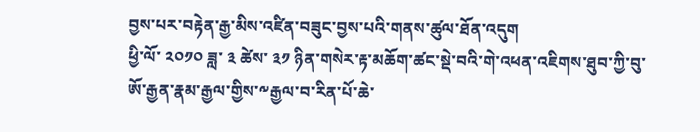བྱས་པར་བརྟེན་རྒྱ་མིས་འཛིན་བཟུང་བྱས་པའི་གནས་ཚུལ་ཐོན་འདུག
ཕྱི་ལོ་ ༢༠༡༠ ཟླ་ ༣ ཚེས་ ༣༡ ཉིན་གསེར་རྟ་མཆོག་ཚང་སྡེ་བའི་གེ་འཕན་འཇིགས་ཐུབ་ཀྱི་བུ་ཨོ་རྒྱན་རྣམ་རྒྱལ་གྱིས་༸རྒྱལ་བ་རིན་པོ་ཆེ་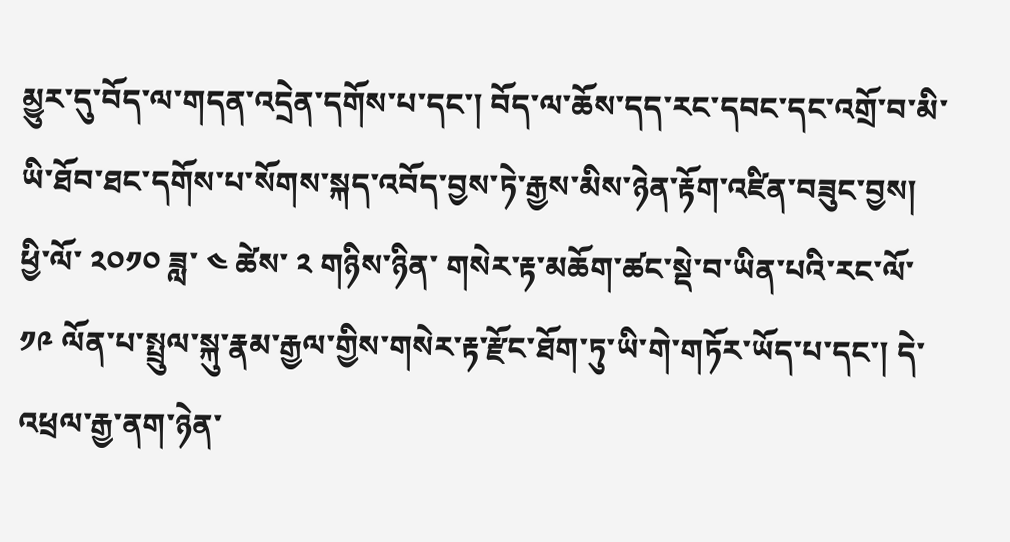མྱུར་དུ་བོད་ལ་གདན་འདྲེན་དགོས་པ་དང་། བོད་ལ་ཆོས་དད་རང་དབང་དང་འགྲོ་བ་མི་ཡི་ཐོབ་ཐང་དགོས་པ་སོགས་སྐད་འབོད་བྱས་ཏེ་རྒྱས་མིས་ཉེན་རྟོག་འཛིན་བཟུང་བྱས།
ཕྱི་ལོ་ ༢༠༡༠ ཟླ་ ༤ ཚེས་ ༢ གཉིས་ཉིན་ གསེར་རྟ་མཆོག་ཚང་སྡེ་བ་ཡིན་པའི་རང་ལོ་ ༡༩ ལོན་པ་སྤྲུལ་སྐུ་རྣམ་རྒྱལ་གྱིས་གསེར་རྟ་རྫོང་ཐོག་ཏུ་ཡི་གེ་གཏོར་ཡོད་པ་དང་། དེ་འཕྲལ་རྒྱ་ནག་ཉེན་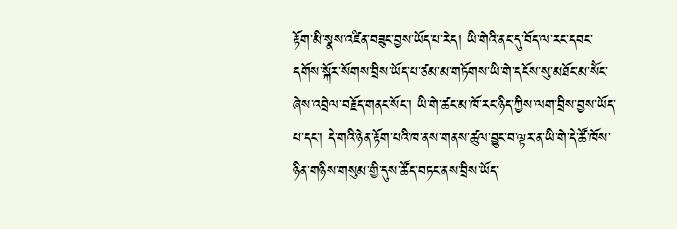རྟོག་མི་སྣས་འཛིན་བཟུང་བྱས་ཡོད་པ་རེད། ཡི་གེའི་ནང་དུ་བོད་ལ་རང་དབང་དགོས་སྐོར་སོགས་བྲིས་ཡོད་པ་ཙམ་མ་གཏོགས་ཡི་གེ་དངོས་སུ་མཐོང་མ་སོེང་ཞེས་འབྲེལ་བརྗོད་གནང་སོང་། ཡི་གེ་ཚང་མ་ཁོ་རང་ཉིད་ཀྱིས་ལག་བྲིས་བྱས་ཡོད་པ་དང་། དེ་གའི་ཉེན་རྟོག་པའི་ཁ་ནས་གནས་ཚུལ་བྱུང་བ་ལྟར་ན་ཡི་གེ་དེ་ཚོ་ཁོས་ཉིན་གཉིས་གསུམ་གྱི་དུས་ཚོད་བཏང་ནས་བྲིས་ཡོད་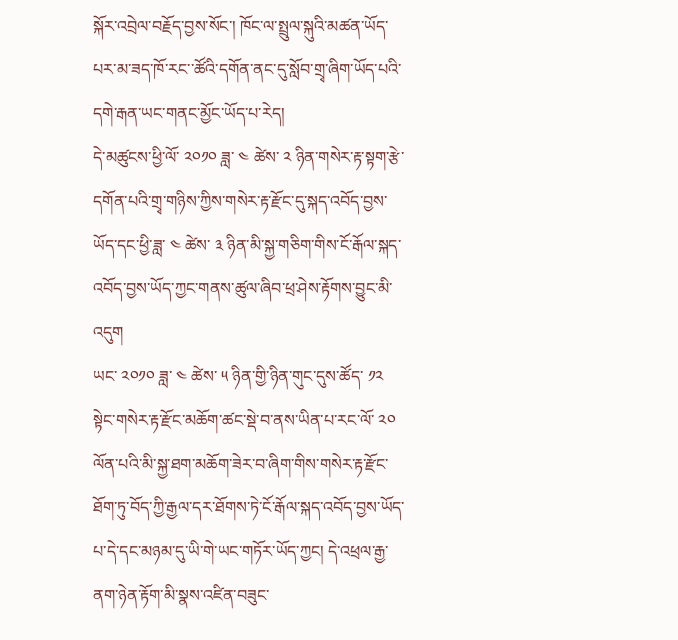སྐོར་འབྲེལ་བརྗོད་བྱས་སོང་། ཁོང་ལ་སྤྲུལ་སྐུའི་མཚན་ཡོད་པར་མ་ཟད་ཁོ་རང་་ཚོའི་དགོན་ནང་དུ་སློབ་གྲྭ་ཞིག་ཡོད་པའི་དགེ་རྒན་ཡང་གནང་མྱོང་ཡོད་པ་རེད།
དེ་མཚུངས་ཕྱི་ལོ་ ༢༠༡༠ ཟླ་ ༤ ཚེས་ ༢ ཉིན་གསེར་རྟ་སྟག་རྩེ་དགོན་པའི་གྲྭ་གཉིས་ཀྱིས་གསེར་རྟ་རྫོང་དུ་སྐད་འབོད་བྱས་ཡོད་དང་ཕྱི་ཟླ་ ༤ ཚེས་ ༣ ཉིན་མི་སྐྱ་གཅིག་གིས་ངོ་རྒོལ་སྐད་འབོད་བྱས་ཡོད་ཀྱང་གནས་ཚུལ་ཞིབ་ཕྲ་ཤེས་རྟོགས་བྱུང་མི་འདུག
ཡང་ ༢༠༡༠ ཟླ་ ༤ ཚེས་ ༥ ཉིན་གྱི་ཉིན་གུང་དུས་ཚོད་ ༡༢ སྟེང་གསེར་རྟ་རྫོང་མཆོག་ཚང་སྡེ་བ་ནས་ཡིན་པ་རང་ལོ་ ༢༠ ལོན་པའི་མི་སྐྱ་ཐག་མཆོག་ཟེར་བ་ཞིག་གིས་གསེར་རྟ་རྫོང་ཐོག་ཏུ་བོད་ཀྱི་རྒྱལ་དར་ཐོགས་ཏེ་ངོ་རྒོལ་སྐད་འབོད་བྱས་ཡོད་པ་དེ་དང་མཉམ་དུ་ཡི་གེ་ཡང་གཏོར་ཡོད་ཀྱང། དེ་འཕྲལ་རྒྱ་ནག་ཉེན་རྟོག་མི་སྣས་འཛིན་བཟུང་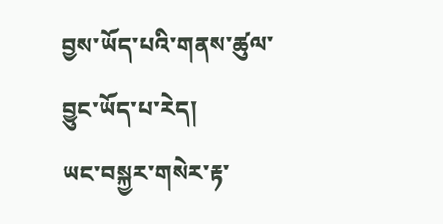བྱས་ཡོད་པའི་གནས་ཚུལ་བྱུང་ཡོད་པ་རེད།
ཡང་བསྐྱར་གསེར་རྟ་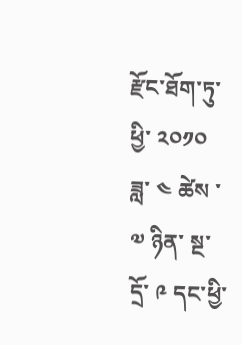རྫོང་ཐོག་ཏུ་ཕྱི་ ༢༠༡༠ ཟླ་ ༤ ཚེས ་ ༧ ཉིན་ སྔ་དྲོ་ ༩ དང་ཕྱི་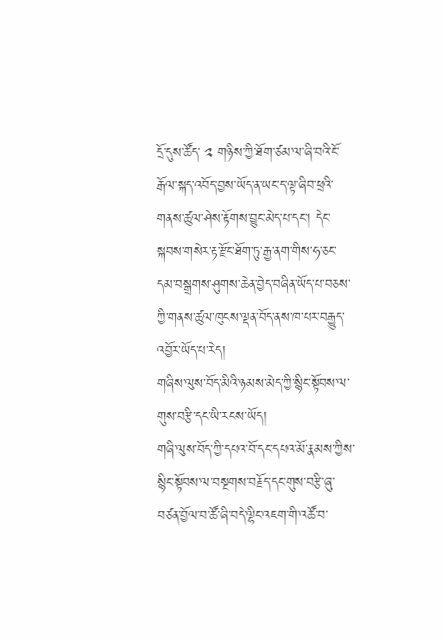དྲོ་དུས་ཚོད་ ༢ གཉིས་ཀྱི་ཐོག་ཙམ་ལ་ཞི་བའི་ངོ་རྒོལ་སྐད་འབོད་བྱས་ཡོད་ན་ཡང་ད་ལྟ་ཞིབ་ཕྲའི་གནས་ཚུལ་ཤེས་རྟོགས་བྱུང་མེད་པ་དང་། དེང་སྐབས་གསེར་རྟ་རྫོང་ཐོག་ཏུ་རྒྱ་ནག་གིས་ཧ་ཅང་དམ་བསྒྲགས་ཤུགས་ཆེན་བྱེད་བཞིན་ཡོད་པ་བཅས་ཀྱི་གནས་ཚུལ་ཁུངས་ལྡན་བོད་ནས་ཁ་པར་བརྒྱུད་འབྱོར་ཡོད་པ་རེད།
གཞིས་ལུས་བོད་མིའི་ཉམས་མེད་ཀྱི་སྙིང་སྟོབས་ལ་གུས་བརྩི་དང་ཡི་རངས་ཡོད།
གཞི་ལུས་བོད་ཀྱི་དཔའ་བོ་དང་དཔའ་མོ་རྣམས་ཀྱིས་སྙིང་སྟོབས་ལ་བསྔགས་བརྗོད་དང་གུས་བརྩི་ཞུ་
བཙན་བྱོལ་བ་ཚོ་ཞི་བདེ་ལྷིང་འཇག་གི་འཚོ་བ་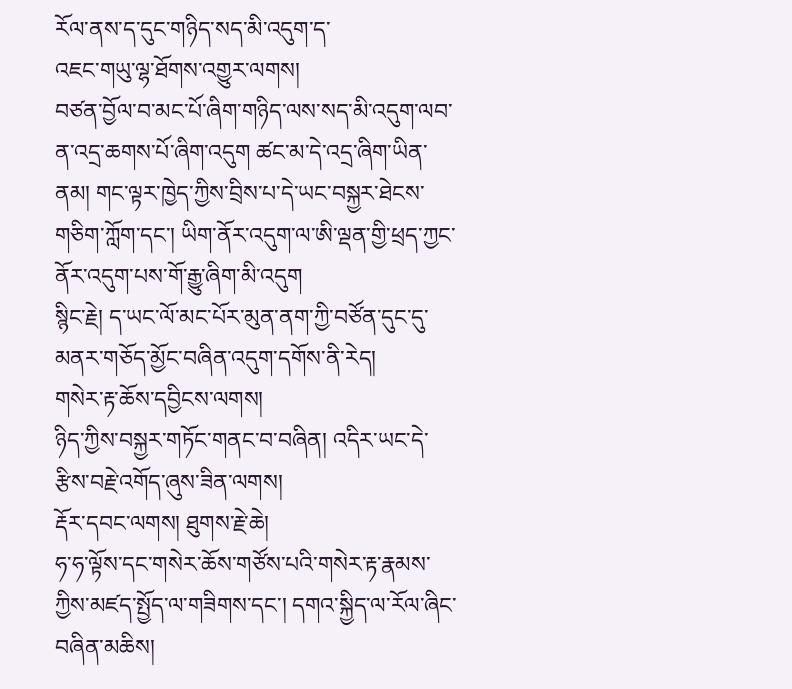རོལ་ནས་ད་དུང་གཉིད་སད་མི་འདུག་ད་
འཇང་གཡུ་ལྷ་ཐོགས་འགྱུར་ལགས།
བཙན་བྱོལ་བ་མང་པོ་ཞིག་གཉིད་ལས་སད་མི་འདུག་ལབ་ན་འདྲ་ཆགས་པོ་ཞིག་འདུག ཚང་མ་དེ་འདྲ་ཞིག་ཡིན་ནམ། གང་ལྟར་ཁྱེད་ཀྱིས་བྲིས་པ་དེ་ཡང་བསྐྱར་ཐེངས་གཅིག་ཀློག་དང་། ཡིག་ནོར་འདུག་ལ་ཨི་ལྡན་གྱི་ཕྲད་ཀྱང་ནོར་འདུག་པས་གོ་རྒྱུ་ཞིག་མི་འདུག
སྙིང་རྗེ། ད་ཡང་ལོ་མང་པོར་མུན་ནག་ཀྱི་བཙོན་དུང་དུ་མནར་གཅོད་མྱོང་བཞིན་འདུག་དགོས་ནི་རེད།
གསེར་རྟ་ཆོས་དབྱིངས་ལགས།
ཉིད་ཀྱིས་བསྐྱར་གཏོང་གནང་བ་བཞིན། འདིར་ཡང་དེ་རྩིས་བརྗེ་འགོད་ཞུས་ཟིན་ལགས།
རྡོར་དབང་ལགས། ཐུགས་རྗེ་ཆེ།
ཧ་ཧ་ལྟོས་དང་གསེར་ཆོས་གཙོས་པའི་གསེར་རྟ་རྣམས་ཀྱིས་མཛད་སྤྱོད་ལ་གཟིགས་དང་། དགའ་སྐྱིད་ལ་རོལ་ཞིང་བཞིན་མཆིས།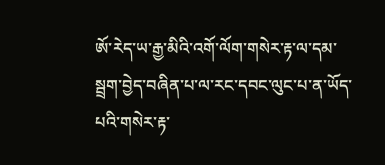ཨོ་རེད་ཡ་རྒྱ་མིའི་འགོ་ལོག་གསེར་རྟ་ལ་དམ་སྦྲག་བྱེད་བཞིན་པ་ལ་རང་དབང་ལུང་པ་ན་ཡོད་པའི་གསེར་རྟ་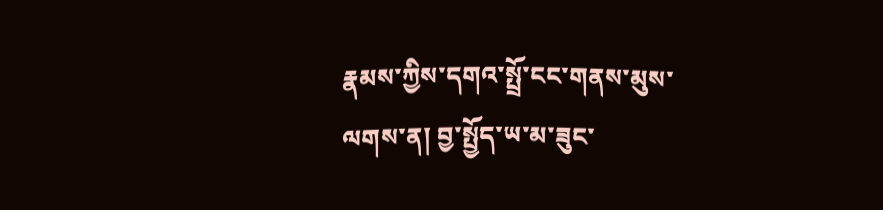རྣམས་ཀྱིས་དགའ་སྤྲོ་ངང་གནས་མུས་ལགས་ན། བྱ་སྤྱོད་ཡ་མ་ཟུང་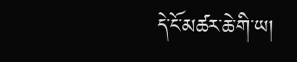དེ་ངོ་མཚར་ཆེ་གི་ཡ།